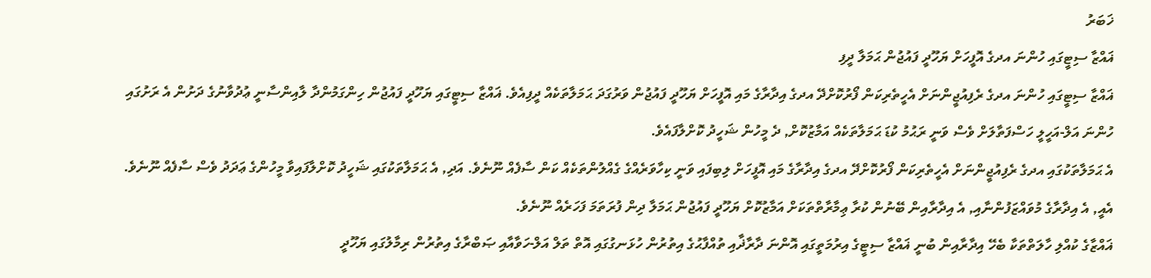ޚަބަރު
ޣައްޒާ ސިޓީގައި ހުންނަ އދގެ އޮފީހަށް ޔަހޫދީ ފައުޖުން ޙަމަލާ ދީފި
ޣައްޒާ ސިޓީގައި ހުންނަ އދގެ ރެފިއުޖީންނަށް އެހީތެރިކަން ފޯރުކޮށްދޭ އދގެ އިދާރާގެ މައި އޮފީހަށް ޔަހޫދީ ފައުޖުން ވަރުގަދަ ޙަމަލާތަކެއް ދީފިއެވެ. ޣައްޒާ ސިޓީގައި ޔަހޫދީ ފައުޖުން ހިންގަމުންދާ ލާއިންސާނީ ޢުދުވާނުގެ ދަށުން އެ ރަށުގައި ހުންނަ އަލް-އަހީލީ ހަސްފަތާލަށް ވެސް ވަނީ ރަޙުމު ކުޑަ ޙަމަލާތަކެއް އަމާޒުކޮށް, ދެ މީހުން ޝަހީދު ކޮށްލާފައެވެ.
އެ ޙަމަލާތަކުގައި އދގެ ރެފިއުޖީންނަށް އެހީތެރިކަން ފޯރުކޮށްދޭ އދގެ އިދާރާގެ މައި އޮފީހަށް ލިބިފައި ވަނީ ކިހާވަރެއްގެ ގެއްލުންތަކެއް ކަން ސާފެއް ނޫނެވެ. އަދި, އެ ޙަމަލާތަކުގައި ޝަހީދު ކޮށްލާފައިވާ މީހުންގެ ޢަދަދު ވެސް ސާފެއް ނޫނެވެ. އެއީ, އެ އިދާރާގެ މުވައްޒަފުންނާއި, އެ އިދާރާއިން ބޭނުން ކުރާ ޢިމާރާތްތަކަށް އަމާޒުކޮށް ޔަހޫދީ ފައުޖުން ޙަމަލާ ދިން ފުރަތަމަ ފަހަރެއް ނޫނެވެ.
ޣައްޒާގެ ކުއްލި ހާލަތްތަކާ ބެހޭ އިދާރާއިން ބުނީ ޣައްޒާ ސިޓީގެ އިރުމަތީގައި އޮންނަ ދާރާޛާއި ތުއްފާޙުގެ އިތުރުން ހުޅަނގުގައި އޮތް ތަލް އަލް-ހަވާއާއި ޞަބްރާގެ އިތުރުން ރިމާލުގައި ޔަހޫދީ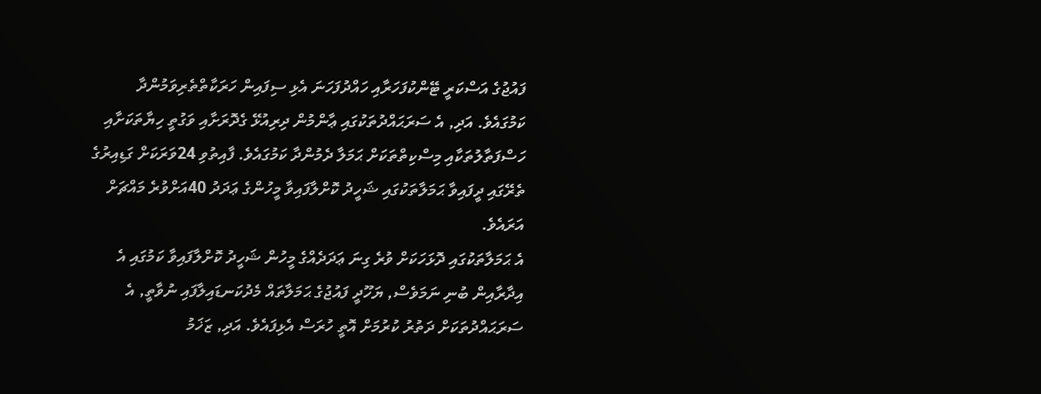ފައުޖުގެ އަސްކަރީ ޓޭންކުފަހަރާއި ހައްދުފަހަނަ އެޅި ސިފައިން ހަރަކާތްތެރިވަމުންދާ ކަމުގައެވެ. އަދި, އެ ސަރަޙައްދުތަކުގައި ޢާންމުން ދިރިއުޅޭ ގެދޮރަށާއި ވަގުތީ ހިޔާތަކަށާއި ހަސްފަތާލުތަކާއި މިސްކިތްތަކަށް ޙަމަލާ ދެމުންދާ ކަމުގައެވެ. ފާއިތުވި 24ވަރަކަށް ގަޑިއިރުގެ ތެރޭގައި ދީފައިވާ ޙަމަލާތަކުގައި ޝަހީދު ކޮށްލާފައިވާ މީހުންގެ ޢަދަދު 40އަށްވުރެ މައްޗަށް އަރައެވެ.
އެ ޙަމަލާތަކުގައި ދޮޅަހަކަށް ވުރެ ގިނަ ޢަދަދެއްގެ މީހުން ޝަހީދު ކޮށްލާފައިވާ ކަމުގައި އެ އިދާރާއިން ބުނި ނަމަވެސް, ޔަހޫދީ ފައުޖުގެ ޙަމަލާތައް މެދުކަނޑައިލާފައި ނުވާތީ, އެ ސަރަޙައްދުތަކަށް ދަތުރު ކުރުމަށް އޮތީ ހުރަސް އެޅިފައެވެ. އަދި, ޒަޚަމު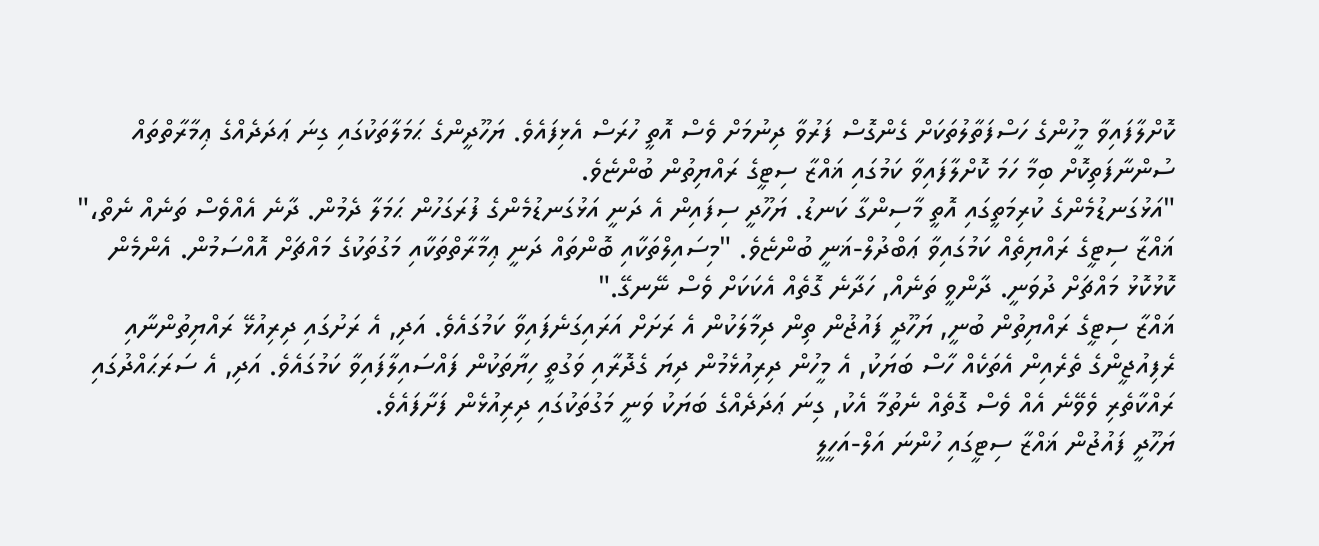ކޮށްލާފައިވާ މީހުންގެ ހަސްފަތާލުތަކަށް ގެންގޮސް ފަރުވާ ދިނުމަށް ވެސް އޮތީ ހުރަސް އެޅިފައެވެ. ޔަހޫދީންގެ ޙަމަލާތަކުގައި ގިނަ ޢަދަދެއްގެ ޢިމާރާތްތައް ސުންނާފަތިކޮށް ބިމާ ހަމަ ކޮށްލާފައިވާ ކަމުގައި ޣައްޒާ ސިޓީގެ ރައްޔިތުން ބުންޏެވެ.
"އަޅުގަނޑުމެންގެ ކުރިމަތީގައި އޮތީ މާސިންގާ ކަނޑު. ޔަހޫދީ ސިފައިން އެ ދަނީ އަޅުގަނޑުމެންގެ ފުރަގަހުން ޙަމަލާ ދެމުން. ދާނެ އެއްވެސް ތަނެއް ނެތް،" ޣައްޒާ ސިޓީގެ ރައްޔިތެއް ކަމުގައިވާ ޢަބްދުލް-ޣަނީ ބުންޏެވެ. "މިސައިލްތަކާއި ބޮންތައް ދަނީ ޢިމާރާތްތަކާއި މަގުތަކުގެ މައްޗަށް އޮއްސަމުން. އެންމެން ކޮޅުކޮޅު މައްޗަށް ދުވަނީ. ދާންވީ ތަނެއް, ހަދާނެ ގޮތެއް އެކަކަށް ވެސް ނޭނގޭ."
ޣައްޒާ ސިޓީގެ ރައްޔިތުން ބުނީ, ޔަހޫދީ ފައުޖުން ތިން ދިމާލަކުން އެ ރަށަށް އަރައިގަނެފައިވާ ކަމުގައެވެ. އަދި, އެ ރަށުގައި ދިރިއުޅޭ ރައްޔިތުންނާއި ރެފިއުޖީންގެ ތެރެއިން އެތަކެއް ހާސް ބަޔަކު, އެ މީހުން ދިރިއުޅެމުން ދިޔަ ގެދޮރާއި ވަގުތީ ހިޔާތަކުން ފައްސައިލާފައިވާ ކަމުގައެވެ. އަދި, އެ ސަރަޙައްދުގައި ރައްކާތެރި ވެވޭނެ އެއް ވެސް ގޮތެއް ނެތުމާ އެކު, ގިނަ ޢަދަދެއްގެ ބަޔަކު ވަނީ މަގުތަކުގައި ދިރިއުޅެން ފަށާފައެވެ.
ޔަހޫދީ ފައުޖުން ޣައްޒާ ސިޓީގައި ހުންނަ އަލް-އަހީލީ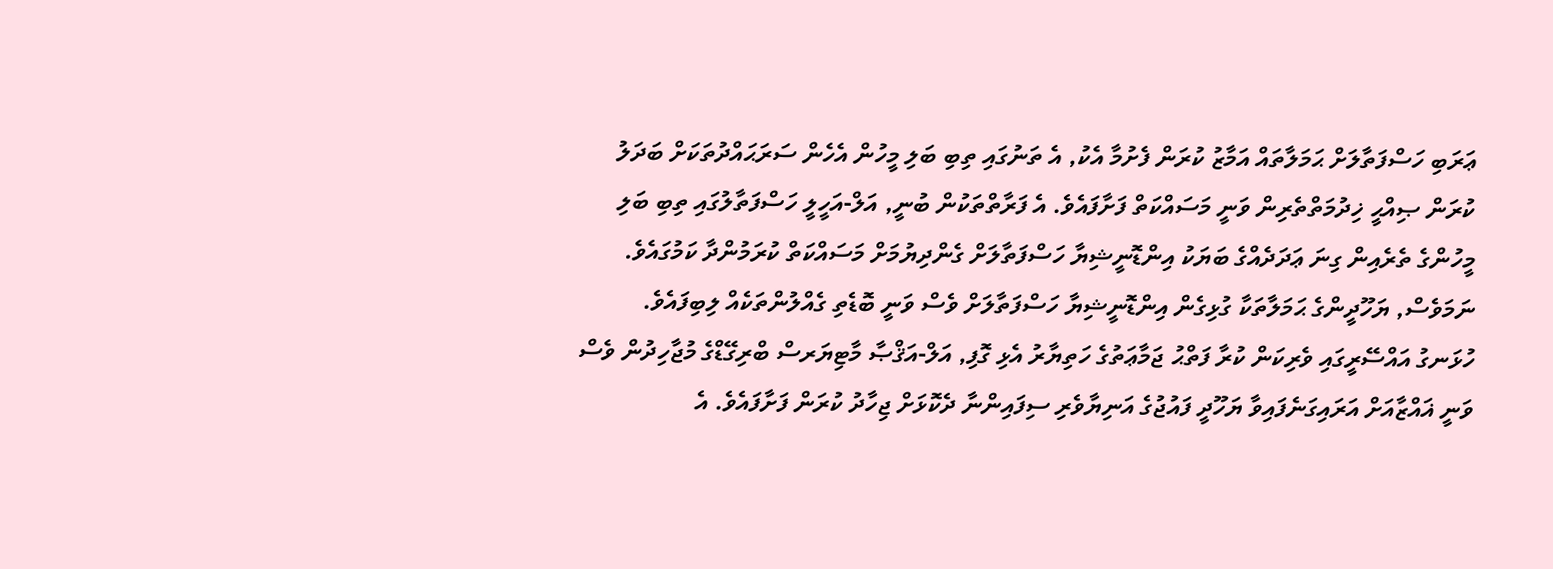ޢަރަބި ހަސްފަތާލަށް ޙަމަލާތައް އަމާޒު ކުރަން ފެށުމާ އެކު, އެ ތަނުގައި ތިބި ބަލި މީހުން އެހެން ސަރަޙައްދުތަކަށް ބަދަލު ކުރަން ޞިއްޙީ ޚިދުމަތްތެރިން ވަނީ މަސައްކަތް ފަށާފައެވެ. އެ ފަރާތްތަކުން ބުނީ, އަލް-އަހީލީ ހަސްފަތާލުގައި ތިބި ބަލި މީހުންގެ ތެރެއިން ގިނަ ޢަދަދެއްގެ ބަޔަކު އިންޑޮނީޝިޔާ ހަސްފަތާލަށް ގެންދިޔުމަށް މަސައްކަތް ކުރަމުންދާ ކަމުގައެވެ. ނަމަވެސް, ޔަހޫދީންގެ ޙަމަލާތަކާ ގުޅިގެން އިންޑޮނީޝިޔާ ހަސްފަތާލަށް ވެސް ވަނީ ބޮޑެތި ގެއްލުންތަކެއް ލިބިފައެވެ.
ހުޅަނގު އައްސޭރީގައި ވެރިކަން ކުރާ ފަތްޙު ޖަމާޢަތުގެ ހަތިޔާރު އެޅި ގޮފި, އަލް-އަޤްޞާ މާޓިޔަރސް ބްރިގޭޑްގެ މުޖާހިދުން ވެސް ވަނީ ޣައްޒާއަށް އަރައިގަނެފައިވާ ޔަހޫދީ ފައުޖުގެ އަނިޔާވެރި ސިފައިންނާ ދެކޮޅަށް ޖިހާދު ކުރަން ފަށާފައެވެ. އެ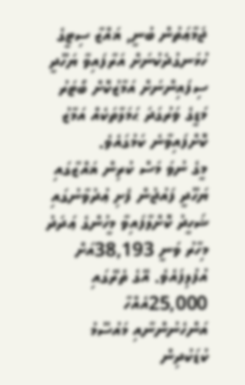ޖަމާޢަތުން ބުނީ, ޣައްޒާ ސިޓީގެ ހުޅަނގުދެކުނަށް އަރާފައިވާ ޔަހޫދީ ސިފައިންނަށް އަމާޒުކޮށް ބޯޓަރު މަޑީގެ ވަރުގަދަ ޙަމަލާތަކެއް އަމާޒު ކޮށްފައިވާނެ ކަމުގައެވެ.
މީގެ ނުވަ މަސް ކުރިން ޣައްޒާގައި ޔަހޫދީ ފައުޖުން ފެށި ޢުދުވާނުގައި ޝަހީދު ކޮށްލާފައިވާ މީހުންގެ ޢަދަދު މިހާރު ވަނީ 38,193އަށް އުފުލިފައެވެ. އޭގެ ތެރޭގައި 25,000އެއްހާ އަންހެނުންނާއި މައުސޫމު ކުޑަކުދިން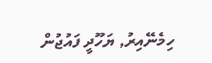ހިމެނޭއިރު, ޔަހޫދީ ފައުޖުން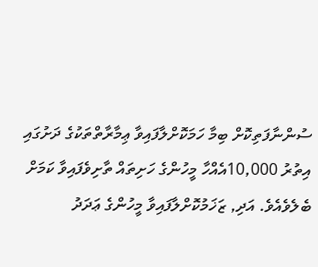ސުންނާފަތިކޮށް ބިމާ ހަމަކޮށްލާފައިވާ ޢިމާރާތްތަކުގެ ދަށުގައި އިތުރު 10,000އެއްހާ މީހުންގެ ހަށިތައް ތާށިވެފައިވާ ކަމަށް ބެލެވެއެވެ. އަދި, ޒަޚަމުކޮށްލާފައިވާ މީހުންގެ ޢަދަދު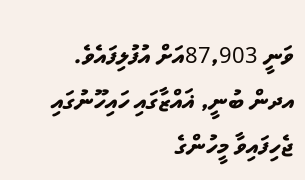ވަނީ 87,903އަށް އުފުލިފައެވެ. އދން ބުނީ, ޣައްޒާގައި ހައިހޫނުގައި ޖެހިފައިވާ މީހުންގެ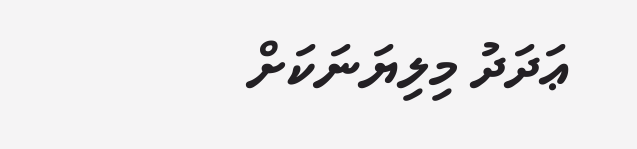ޢަދަދު މިލިޔަނަކަށް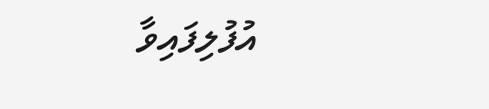އުފުލިފައިވާ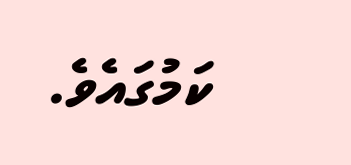ކަމުގައެވެ.